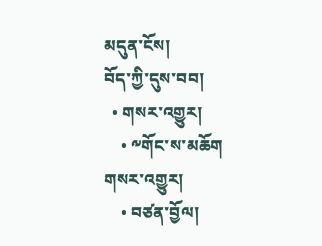མདུན་ངོས།
བོད་ཀྱི་དུས་བབ།
  • གསར་འགྱུར།
    • ༸གོང་ས་མཆོག གསར་འགྱུར།
    • བཙན་བྱོལ།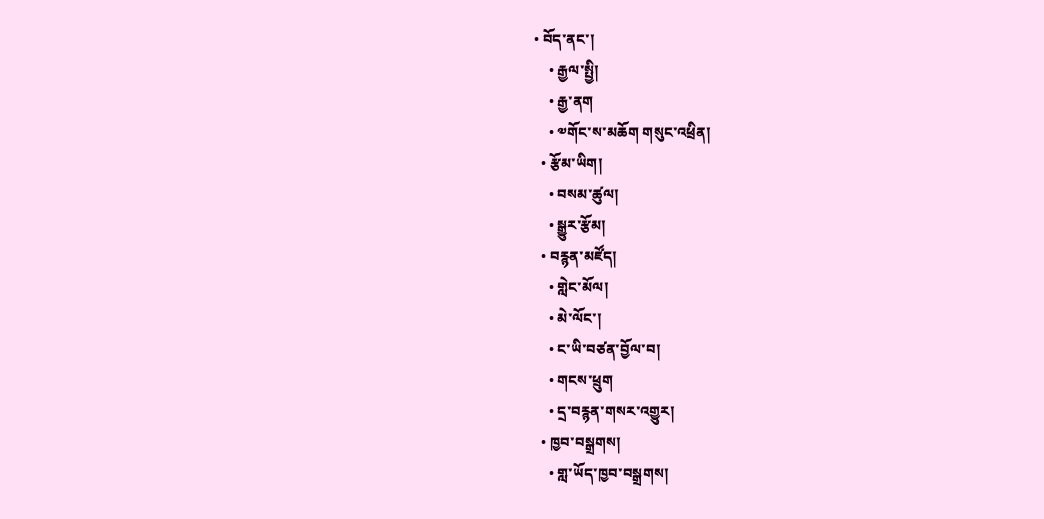• བོད་ནང་།
    • རྒྱལ་སྤྱི།
    • རྒྱ་ནག
    • ༧གོང་ས་མཆོག གསུང་འཕྲིན།
  • རྩོམ་ཡིག།
    • བསམ་ཚུལ།
    • སྒྱུར་རྩོམ།
  • བརྙན་མཛོད།
    • གླེང་མོལ།
    • མེ་ལོང་།
    • ང་ཡི་བཙན་བྱོལ་བ།
    • གངས་ཕྲུག
    • དྲ་བརྙན་གསར་འགྱུར།
  • ཁྱབ་བསྒྲགས།
    • གླ་ཡོད་ཁྱབ་བསྒྲགས།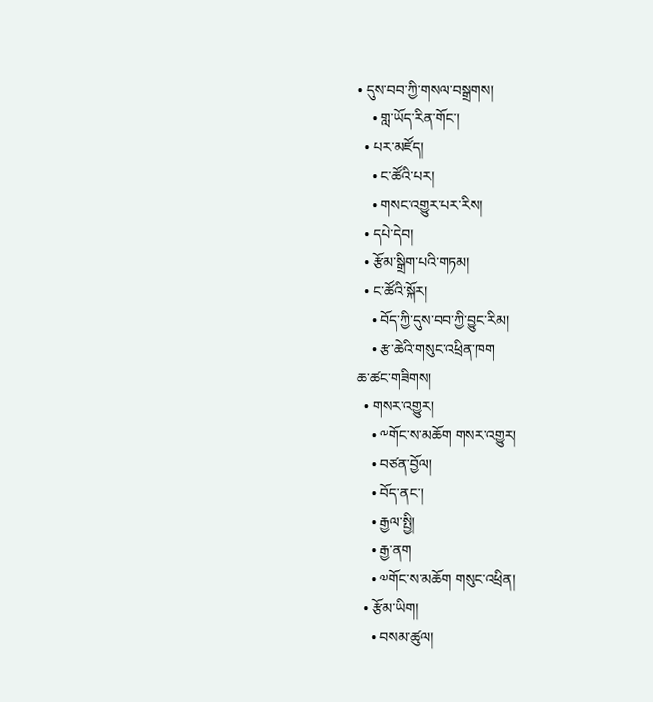• དུས་བབ་ཀྱི་གསལ་བསྒྲགས།
    • གླ་ཡོད་རིན་གོང་།
  • པར་མཛོད།
    • ང་ཚོའི་པར།
    • གསང་འགྱུར་པར་རིས།
  • དཔེ་དེབ།
  • རྩོམ་སྒྲིག་པའི་གཏམ།
  • ང་ཚོའི་སྐོར།
    • བོད་ཀྱི་དུས་བབ་ཀྱི་བྱུང་རིམ།
    • རྩ་ཆེའི་གསུང་འཕྲིན་ཁག
ཆ་ཚང་གཟིགས།
  • གསར་འགྱུར།
    • ༸གོང་ས་མཆོག གསར་འགྱུར།
    • བཙན་བྱོལ།
    • བོད་ནང་།
    • རྒྱལ་སྤྱི།
    • རྒྱ་ནག
    • ༧གོང་ས་མཆོག གསུང་འཕྲིན།
  • རྩོམ་ཡིག།
    • བསམ་ཚུལ།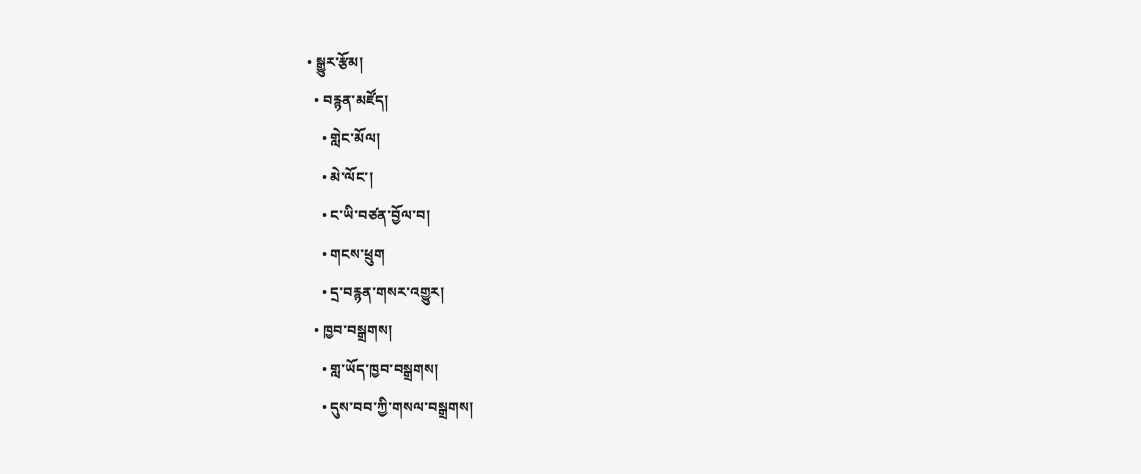• སྒྱུར་རྩོམ།
  • བརྙན་མཛོད།
    • གླེང་མོལ།
    • མེ་ལོང་།
    • ང་ཡི་བཙན་བྱོལ་བ།
    • གངས་ཕྲུག
    • དྲ་བརྙན་གསར་འགྱུར།
  • ཁྱབ་བསྒྲགས།
    • གླ་ཡོད་ཁྱབ་བསྒྲགས།
    • དུས་བབ་ཀྱི་གསལ་བསྒྲགས།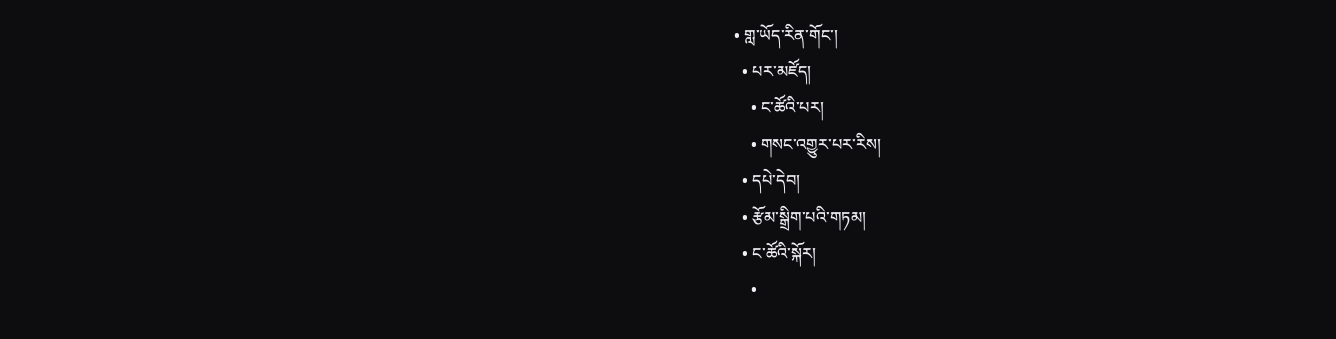• གླ་ཡོད་རིན་གོང་།
  • པར་མཛོད།
    • ང་ཚོའི་པར།
    • གསང་འགྱུར་པར་རིས།
  • དཔེ་དེབ།
  • རྩོམ་སྒྲིག་པའི་གཏམ།
  • ང་ཚོའི་སྐོར།
    •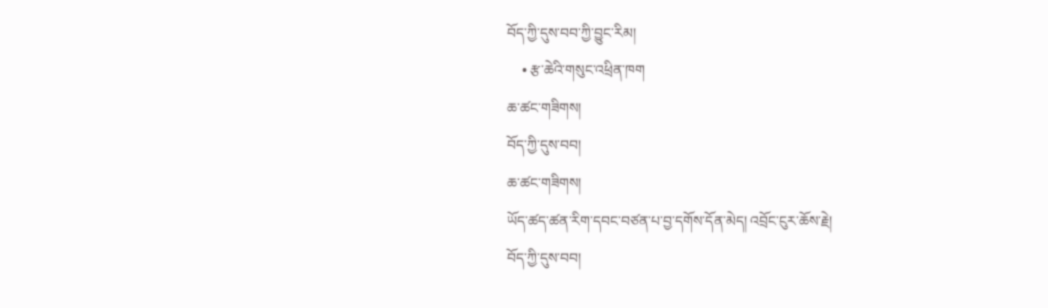བོད་ཀྱི་དུས་བབ་ཀྱི་བྱུང་རིམ།
    • རྩ་ཆེའི་གསུང་འཕྲིན་ཁག
ཆ་ཚང་གཟིགས།
བོད་ཀྱི་དུས་བབ།
ཆ་ཚང་གཟིགས།
ཡོད་ཚད་ཚན་རིག་དབང་བཙན་པ་བྱ་དགོས་དོན་མེད། འབྲོང་ངུར་ཆོས་རྗེ།
བོད་ཀྱི་དུས་བབ།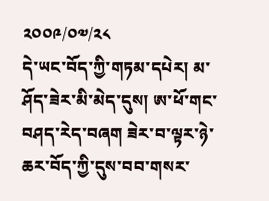༢༠༠༩/༠༧/༢༨
དེ་ཡང་བོད་ཀྱི་གཏམ་དཔེར། མ་ཤོད་ཟེར་མི་མེད་དུས། ཨ་ཕོ་གང་བཤད་རེད་བཞག ཟེར་བ་ལྟར་ཉེ་ཆར་བོད་ཀྱི་དུས་བབ་གསར་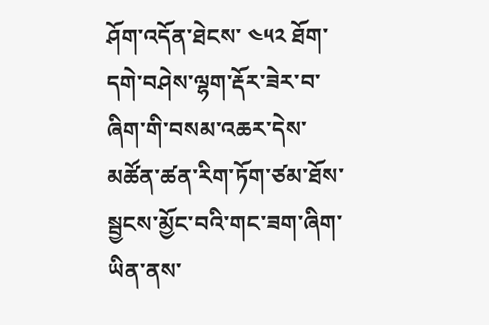ཤོག་འདོན་ཐེངས་ ༤༥༢ ཐོག་དགེ་བཤེས་ལྷག་རྡོར་ཟེར་བ་ཞིག་གི་བསམ་འཆར་དེས་མཚོན་ཚན་རིག་ཏོག་ཙམ་ཐོས་སྦྱངས་མྱོང་བའི་གང་ཟག་ཞིག་ཡིན་ནས་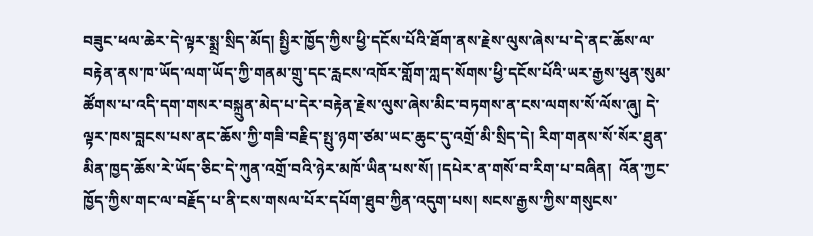བཟུང་ཕལ་ཆེར་དེ་ལྟར་སྨྲ་སྲིད་མོད། སྤྱིར་ཁྱོད་ཀྱིས་ཕྱི་དངོས་པོའི་ཐོག་ནས་རྗེས་ལུས་ཞེས་པ་དེ་ནང་ཆོས་ལ་བརྟེན་ནས་ཁ་ཡོད་ལག་ཡོད་ཀྱི་གནམ་གྲུ་དང་རླངས་འཁོར་གློག་ཀླད་སོགས་ཕྱི་དངོས་པོའི་ཡར་རྒྱས་ཕུན་སུམ་ཚོགས་པ་འདི་དག་གསར་བསྐྲུན་མེད་པ་དེར་བརྟེན་རྗེས་ལུས་ཞེས་མིང་བཏགས་ན་ངས་ལགས་སོ་ལོས་ཞུ། དེ་ལྟར་ཁས་བླངས་པས་ནང་ཆོས་ཀྱི་གཟི་བརྗིད་སྤུ་ཉག་ཙམ་ཡང་ཆུང་དུ་འགྲོ་མི་སྲིད་དེ། རིག་གནས་སོ་སོར་ཐུན་མིན་ཁྱད་ཆོས་རེ་ཡོད་ཅིང་དེ་ཀུན་འགྲོ་བའི་ཉེར་མཁོ་ཡིན་པས་སོ། །དཔེར་ན་གསོ་བ་རིག་པ་བཞིན།  འོན་ཀྱང་ཁྱོད་ཀྱིས་གང་ལ་བརྗོད་པ་ནི་ངས་གསལ་པོར་དཔོག་ཐུབ་ཀྱིན་འདུག་པས། སངས་རྒྱས་ཀྱིས་གསུངས་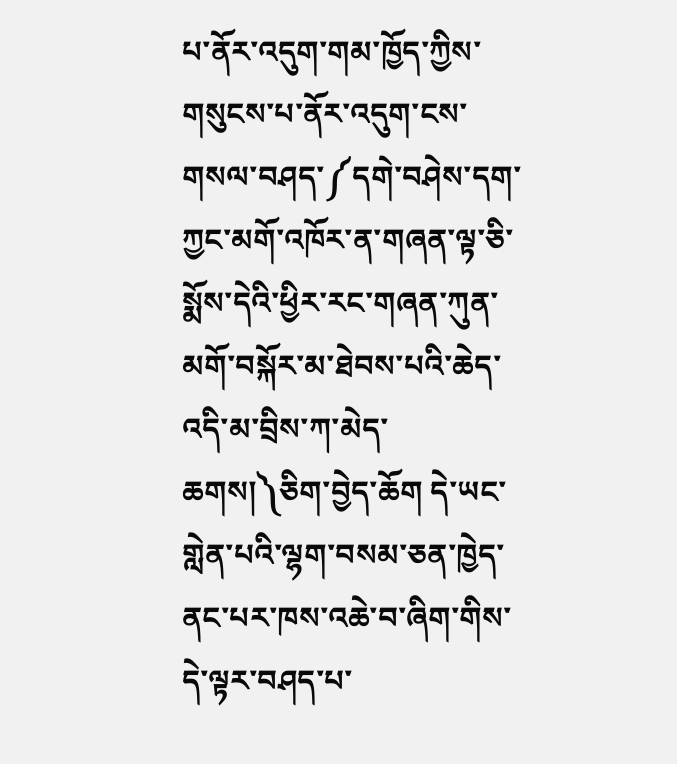པ་ནོར་འདུག་གམ་ཁྱོད་ཀྱིས་གསུངས་པ་ནོར་འདུག་ངས་གསལ་བཤད་༼དགེ་བཤེས་དག་ཀྱང་མགོ་འཁོར་ན་གཞན་ལྟ་ཅི་སྨོས་དེའི་ཕྱིར་རང་གཞན་ཀུན་མགོ་བསྐོར་མ་ཐེབས་པའི་ཆེད་འདི་མ་བྲིས་ཀ་མེད་ཆགས།༽ཅིག་བྱེད་ཆོག དེ་ཡང་གླེན་པའི་ལྷག་བསམ་ཅན་ཁྱེད་ནང་པར་ཁས་འཆེ་བ་ཞིག་གིས་དེ་ལྟར་བཤད་པ་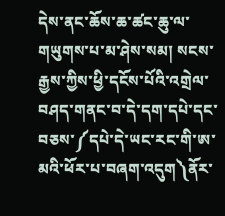དེས་ནང་ཆོས་ཆ་ཚང་ཆུ་ལ་གཡུགས་པ་མ་ཤེས་སམ། སངས་རྒྱས་ཀྱིས་ཕྱི་དངོས་པོའི་འགྲེལ་བཤད་གནང་བ་དེ་དག་དཔེ་དང་བཅས་༼དཔེ་དེ་ཡང་རང་གི་ཨ་མའི་ཕོར་པ་བཞག་འདུག༽ནོར་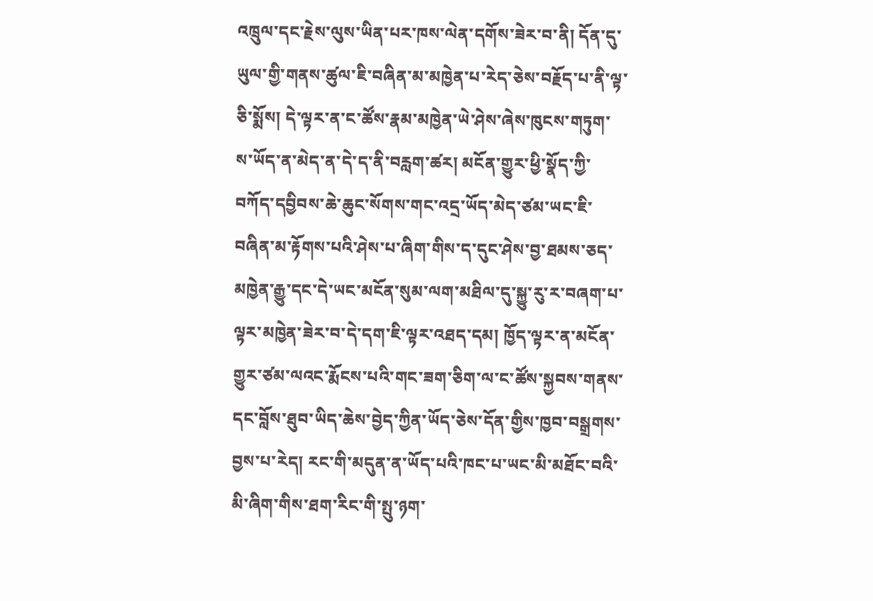འཁྲུལ་དང་རྗེས་ལུས་ཡིན་པར་ཁས་ལེན་དགོས་ཟེར་བ་ནི། དོན་དུ་ཡུལ་གྱི་གནས་ཚུལ་ཇི་བཞིན་མ་མཁྱེན་པ་རེད་ཅེས་བརྗོད་པ་ནི་ལྟ་ཅི་སྨོས། དེ་ལྟར་ན་ང་ཚོས་རྣམ་མཁྱེན་ཡེ་ཤེས་ཞེས་ཁུངས་གཏུག་ས་ཡོད་ན་མེད་ན་དེ་ད་ནི་བརླག་ཚར། མངོན་གྱུར་ཕྱི་སྣོད་ཀྱི་བཀོད་དབྱིབས་ཆེ་ཆུང་སོགས་གང་འདྲ་ཡོད་མེད་ཙམ་ཡང་ཇི་བཞིན་མ་རྟོགས་པའི་ཤེས་པ་ཞིག་གིས་ད་དུང་ཤེས་བྱ་ཐམས་ཅད་མཁྱེན་རྒྱུ་དང་དེ་ཡང་མངོན་སུམ་ལག་མཐིལ་དུ་སྐྱུ་རུ་ར་བཞག་པ་ལྟར་མཁྱེན་ཟེར་བ་དེ་དག་ཇི་ལྟར་འཐད་དམ། ཁྱོད་ལྟར་ན་མངོན་གྱུར་ཙམ་ལའང་རྨོངས་པའི་གང་ཟག་ཅིག་ལ་ང་ཚོས་སྐྱབས་གནས་དང་བློས་ཐུབ་ཡིད་ཆེས་བྱེད་ཀྱིན་ཡོད་ཅེས་དོན་གྱིས་ཁྱབ་བསྒྲགས་བྱས་པ་རེད། རང་གི་མདུན་ན་ཡོད་པའི་ཁང་པ་ཡང་མི་མཐོང་བའི་མི་ཞིག་གིས་ཐག་རིང་གི་སྤུ་ཉག་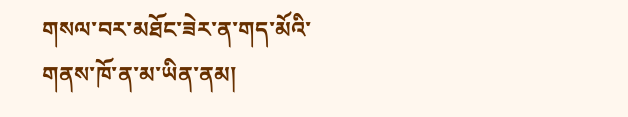གསལ་བར་མཐོང་ཟེར་ན་གད་མོའི་གནས་ཁོ་ན་མ་ཡིན་ནམ།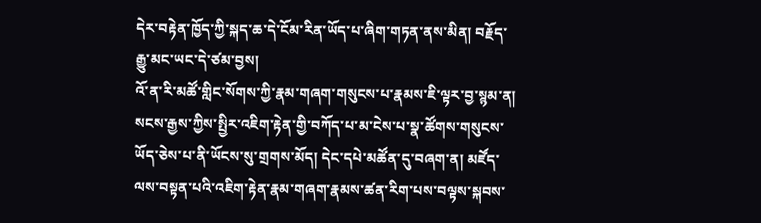དེར་བརྟེན་ཁྱོད་ཀྱི་སྐད་ཆ་དེ་ངོམ་རིན་ཡོད་པ་ཞིག་གཏན་ནས་མིན། བརྗོད་རྒྱུ་མང་ཡང་དེ་ཙམ་བྱས།
འོ་ན་རི་མཚོ་གླིང་སོགས་ཀྱི་རྣམ་གཞག་གསུངས་པ་རྣམས་ཇི་ལྟར་བྱ་སྙམ་ན། སངས་རྒྱས་ཀྱིས་སྤྱིར་འཇིག་རྟེན་གྱི་བཀོད་པ་མ་ངེས་པ་སྣ་ཚོགས་གསུངས་ཡོད་ཅེས་པ་ནི་ཡོངས་སུ་གྲགས་མོད། དེང་དཔེ་མཚོན་དུ་བཞག་ན། མཛོད་ལས་བསྟན་པའི་འཇིག་རྟེན་རྣམ་གཞག་རྣམས་ཚན་རིག་པས་བལྟས་སྐབས་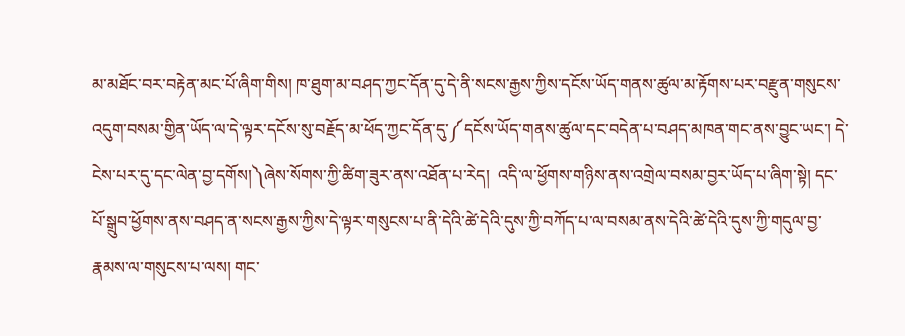མ་མཐོང་བར་བརྟེན་མང་པོ་ཞིག་གིས། ཁ་ཐུག་མ་བཤད་ཀྱང་དོན་དུ་དེ་ནི་སངས་རྒྱས་ཀྱིས་དངོས་ཡོད་གནས་ཚུལ་མ་རྟོགས་པར་བརྫུན་གསུངས་འདུག་བསམ་གྱིན་ཡོད་ལ་དེ་ལྟར་དངོས་སུ་བརྗོད་མ་ཕོད་ཀྱང་དོན་དུ་༼དངོས་ཡོད་གནས་ཚུལ་དང་བདེན་པ་བཤད་མཁན་གང་ནས་བྱུང་ཡང་། དེ་ངེས་པར་དུ་དང་ལེན་བྱ་དགོས།༽ཞེས་སོགས་ཀྱི་ཚིག་ཟུར་ནས་འཐོན་པ་རེད།  འདི་ལ་ཕྱོགས་གཉིས་ནས་འགྲེལ་བསམ་བྱར་ཡོད་པ་ཞིག་སྟེ། དང་པོ་སྒྲུབ་ཕྱོགས་ནས་བཤད་ན་སངས་རྒྱས་ཀྱིས་དེ་ལྟར་གསུངས་པ་ནི་དེའི་ཚེ་དེའི་དུས་ཀྱི་བཀོད་པ་ལ་བསམ་ནས་དེའི་ཚེ་དེའི་དུས་ཀྱི་གདུལ་བྱ་རྣམས་ལ་གསུངས་པ་ལས། གང་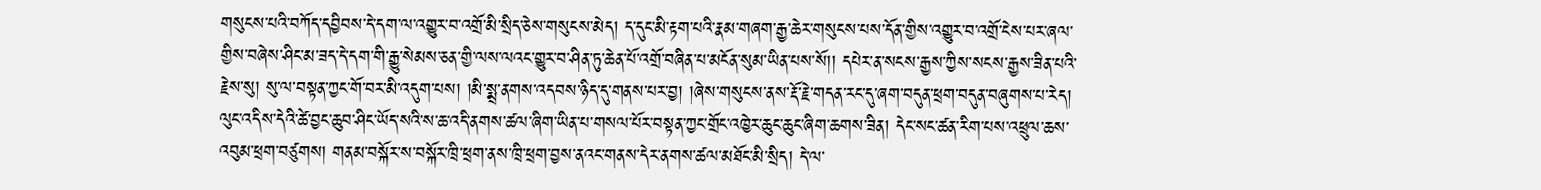གསུངས་པའི་བཀོད་དབྱིབས་དེ་དག་ལ་འགྱུར་བ་འགྲོ་མི་སྲིད་ཅེས་གསུངས་མེད། ད་དུང་མི་རྟག་པའི་རྣམ་གཞག་རྒྱ་ཆེར་གསུངས་པས་དོན་གྱིས་འགྱུར་བ་འགྲོ་ངེས་པར་ཞལ་གྱིས་བཞེས་ཤིང་མ་ཟད་དེ་དག་གི་རྒྱུ་སེམས་ཅན་གྱི་ལས་ལའང་གྱུར་བ་ཤིན་ཏུ་ཆེན་པོ་འགྲོ་བཞིན་པ་མངོན་སུམ་ཡིན་པས་སོ།། དཔེར་ན་སངས་རྒྱས་ཀྱིས་སངས་རྒྱས་ཟིན་པའི་རྗེས་སུ། སུ་ལ་བསྟན་ཀྱང་གོ་བར་མི་འདུག་པས། །མི་སྨྲ་ནགས་འདབས་ཉིད་དུ་གནས་པར་བྱ། །ཞེས་གསུངས་ནས་རྡོ་རྗེ་གདན་རང་དུ་ཞག་བདུན་ཕྲག་བདུན་བཞུགས་པ་རེད། ལུང་འདིས་དེའི་ཚེ་བྱང་ཆུབ་ཤིང་ཡོད་སའི་ས་ཆ་འདི་ནགས་ཚལ་ཞིག་ཡིན་པ་གསལ་པོར་བསྟན་ཀྱང་གྲོང་འཁྱེར་ཆུང་ཆུང་ཞིག་ཆགས་ཟིན། དེང་སང་ཚན་རིག་པས་འཕྲུལ་ཆས་འབུམ་ཕྲག་བཙུགས། གནམ་བསྐོར་ས་བསྐོར་ཁྲི་ཕྲག་ནས་ཁྲི་ཕྲག་བྱས་ནའང་གནས་དེར་ནགས་ཚལ་མཐོང་མི་སྲིད། དེ་ལ་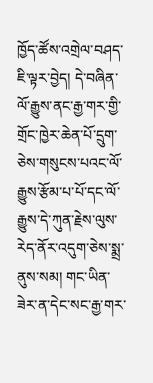ཁྱོད་ཚོས་འགྲེལ་བཤད་ཇི་ལྟར་བྱེད། དེ་བཞིན་ལོ་རྒྱུས་ནང་རྒྱ་གར་གྱི་གྲོང་ཁྱེར་ཆེན་པོ་དྲུག་ཅེས་གསུངས་པའང་ལོ་རྒྱུས་རྩོམ་པ་པོ་དང་ལོ་རྒྱུས་དེ་ཀུན་རྗེས་ལུས་རེད་ནོར་འདུག་ཅེས་སྨྲ་ནུས་སམ། གང་ཡིན་ཟེར་ན་དེང་སང་རྒྱ་གར་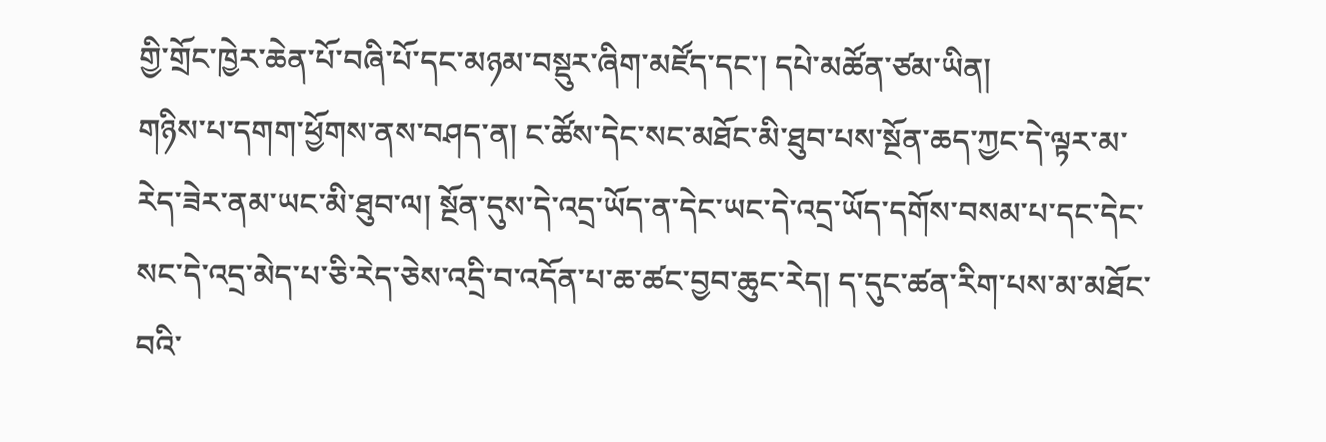གྱི་གྲོང་ཁྱེར་ཆེན་པོ་བཞི་པོ་དང་མཉམ་བསྡུར་ཞིག་མཛོད་དང་། དཔེ་མཚོན་ཙམ་ཡིན།
གཉིས་པ་དགག་ཕྱོགས་ནས་བཤད་ན། ང་ཚོས་དེང་སང་མཐོང་མི་ཐུབ་པས་སྔོན་ཆད་ཀྱང་དེ་ལྟར་མ་རེད་ཟེར་ནམ་ཡང་མི་ཐུབ་ལ། སྔོན་དུས་དེ་འདྲ་ཡོད་ན་དེང་ཡང་དེ་འདྲ་ཡོད་དགོས་བསམ་པ་དང་དེང་སང་དེ་འདྲ་མེད་པ་ཅི་རེད་ཅེས་འདྲི་བ་འདོན་པ་ཆ་ཚང་བྱབ་ཆུང་རེད། ད་དུང་ཚན་རིག་པས་མ་མཐོང་བའི་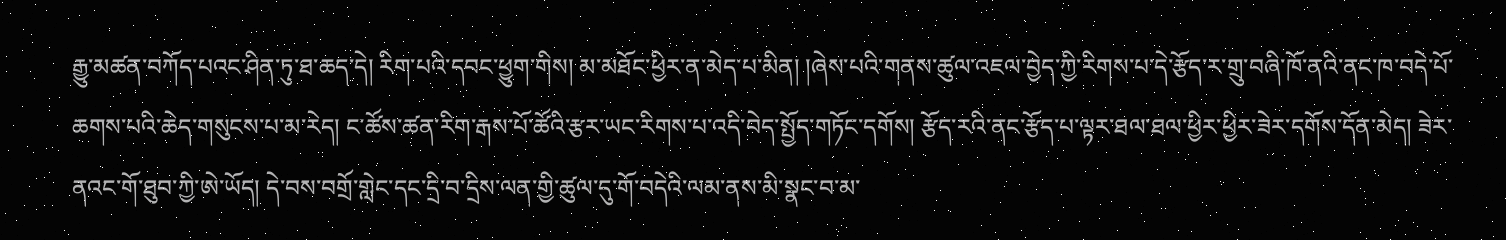རྒྱུ་མཚན་བཀོད་པའང་ཤིན་ཏུ་ཐ་ཆད་དེ། རིག་པའི་དབང་ཕྱུག་གིས། མ་མཐོང་ཕྱིར་ན་མེད་པ་མིན། །ཞེས་པའི་གནས་ཚུལ་འཇལ་བྱེད་ཀྱི་རིགས་པ་དེ་རྩོད་ར་གྲུ་བཞི་ཁོ་ནའི་ནང་ཁ་བདེ་པོ་ཆགས་པའི་ཆེད་གསུངས་པ་མ་རེད། ང་ཚོས་ཚན་རིག་རྒས་པོ་ཚོའི་རྩར་ཡང་རིགས་པ་འདི་བེད་སྤྱོད་གཏོང་དགོས། རྩོད་རའི་ནང་རྩོད་པ་ལྟར་ཐལ་ཐལ་ཕྱིར་ཕྱིར་ཟེར་དགོས་དོན་མེད། ཟེར་ནའང་གོ་ཐུབ་ཀྱི་ཨེ་ཡོད། དེ་བས་བགྲོ་གླེང་དང་དྲི་བ་དྲིས་ལན་གྱི་ཚུལ་དུ་གོ་བདེའི་ལམ་ནས་མི་སྣང་བ་མ་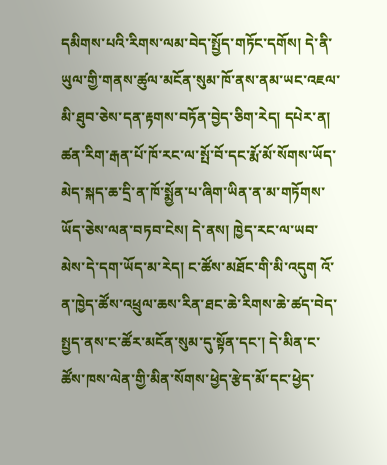དམིགས་པའི་རིགས་ལམ་བེད་སྤྱོད་གཏོང་དགོས། དེ་ནི་ཡུལ་གྱི་གནས་ཚུལ་མངོན་སུམ་ཁོ་ནས་ནམ་ཡང་འཇལ་མི་ཐུབ་ཅེས་དན་རྟགས་བཏོན་བྱེད་ཅིག་རེད། དཔེར་ན། ཚན་རིག་རྒན་པོ་ཁོ་རང་ལ་སྤོ་བོ་དང་རྨོ་མོ་སོགས་ཡོད་མེད་སྐད་ཆ་དྲི་ན་ཁོ་སྨྱོན་པ་ཞིག་ཡིན་ན་མ་གཏོགས་ཡོད་ཅེས་ལན་བཏབ་ངེས། དེ་ནས། ཁྱེད་རང་ལ་ཡབ་མེས་དེ་དག་ཡོད་མ་རེད། ང་ཚོས་མཐོང་གི་མི་འདུག འོ་ན་ཁྱེད་ཚོས་འཕྲུལ་ཆས་རིན་ཐང་ཆེ་རིགས་ཆེ་ཚད་བེད་སྤྱད་ནས་ང་ཚོར་མངོན་སུམ་དུ་སྟོན་དང་། དེ་མིན་ང་ཚོས་ཁས་ལེན་གྱི་མིན་སོགས་ཕྱེད་རྩེད་མོ་དང་ཕྱེད་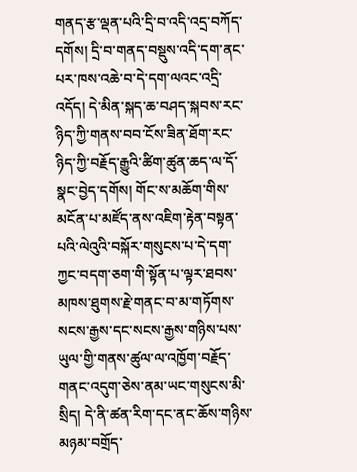གནད་རྩ་ལྡན་པའི་དྲི་བ་འདི་འདྲ་བཀོད་དགོས། དྲི་བ་གནད་བསྡུས་འདི་དག་ནང་པར་ཁས་འཆེ་བ་དེ་དག་ལའང་འདྲི་འདོད། དེ་མིན་སྐད་ཆ་བཤད་སྐབས་རང་ཉིད་ཀྱི་གནས་བབ་ངོས་ཟིན་ཐོག་རང་ཉིད་ཀྱི་བརྗོད་རྒྱུའི་ཚིག་ཚུན་ཆད་ལ་དོ་སྣང་བྱེད་དགོས། གོང་ས་མཆོག་གིས་མངོན་པ་མཛོད་ནས་འཇིག་རྟེན་བསྟན་པའི་ལེའུའི་བསྐོར་གསུངས་པ་དེ་དག་ཀྱང་བདག་ཅག་གི་སྟོན་པ་ལྟར་ཐབས་མཁས་ཐུགས་རྗེ་གནང་བ་མ་གཏོགས་སངས་རྒྱས་དང་སངས་རྒྱས་གཉིས་པས་ཡུལ་གྱི་གནས་ཚུལ་ལ་འཁྱོག་བརྗོད་གནང་འདུག་ཅེས་ནམ་ཡང་གསུངས་མི་སྲིད། དེ་ནི་ཚན་རིག་དང་ནང་ཆོས་གཉིས་མཉམ་བགྲོད་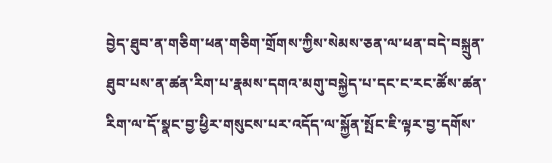བྱེད་ཐུབ་ན་གཅིག་ཕན་གཅིག་གྲོགས་ཀྱིས་སེམས་ཅན་ལ་ཕན་བདེ་བསྐྲུན་ཐུབ་པས་ན་ཚན་རིག་པ་རྣམས་དགའ་མགུ་བསྐྱེད་པ་དང་ང་རང་ཚོས་ཚན་རིག་ལ་དོ་སྣང་བྱ་ཕྱིར་གསུངས་པར་འདོད་ལ་སྐྱོན་སྤོང་ཇི་ལྟར་བྱ་དགོས་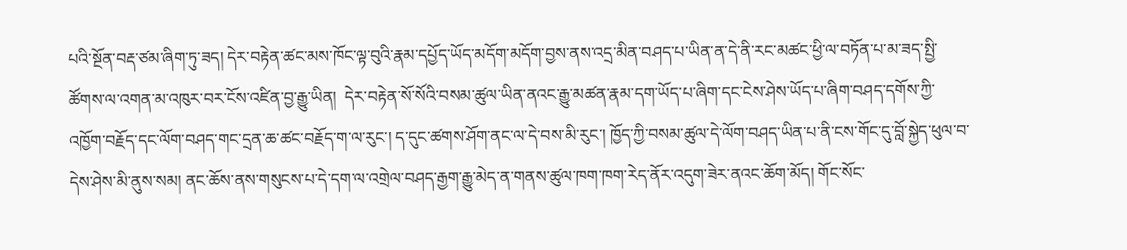པའི་སྔོན་བརྡ་ཙམ་ཞིག་ཏུ་ཟད། དེར་བརྟེན་ཚང་མས་ཁོང་ལྟ་བུའི་རྣམ་དཔྱོད་ཡོད་མདོག་མདོག་བྱས་ནས་འདྲ་མིན་བཤད་པ་ཡིན་ན་དེ་ནི་རང་མཚང་ཕྱི་ལ་བཏོན་པ་མ་ཟད་སྤྱི་ཚོགས་ལ་འགན་མ་འཁུར་བར་ངོས་འཛིན་བྱ་རྒྱུ་ཡིན།  དེར་བརྟེན་སོ་སོའི་བསམ་ཚུལ་ཡིན་ནའང་རྒྱུ་མཚན་རྣམ་དག་ཡོད་པ་ཞིག་དང་ངེས་ཤེས་ཡོད་པ་ཞིག་བཤད་དགོས་ཀྱི་འཁྱོག་བརྗོད་དང་ལོག་བཤད་གང་དྲན་ཆ་ཚང་བརྗོད་ག་ལ་རུང་། ད་དུང་ཚགས་ཤོག་ནང་ལ་དེ་བས་མི་རུང་། ཁྱོད་ཀྱི་བསམ་ཚུལ་དེ་ལོག་བཤད་ཡིན་པ་ནི་ངས་གོང་དུ་བློ་སྐྱེད་ཕུལ་བ་དེས་ཤེས་མི་ནུས་སམ། ནང་ཆོས་ནས་གསུངས་པ་དེ་དག་ལ་འགྲེལ་བཤད་རྒྱག་རྒྱུ་མེད་ན་གནས་ཚུལ་ཁག་ཁག་རེད་ནོར་འདུག་ཟེར་ནའང་ཆོག་མོད། གོང་སོང་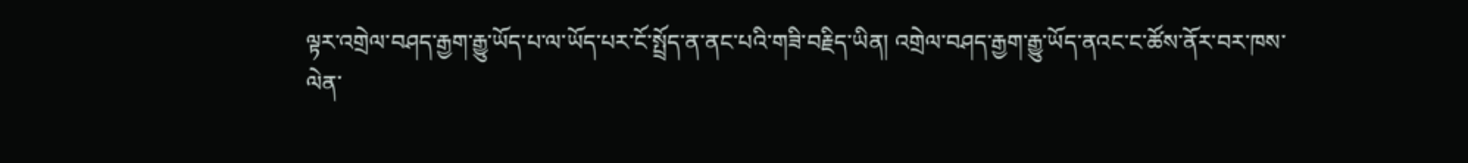ལྟར་འགྲེལ་བཤད་རྒྱག་རྒྱུ་ཡོད་པ་ལ་ཡོད་པར་ངོ་སྤྲོད་ན་ནང་པའི་གཟི་བརྗིད་ཡིན། འགྲེལ་བཤད་རྒྱག་རྒྱུ་ཡོད་ནའང་ང་ཚོས་ནོར་བར་ཁས་ལེན་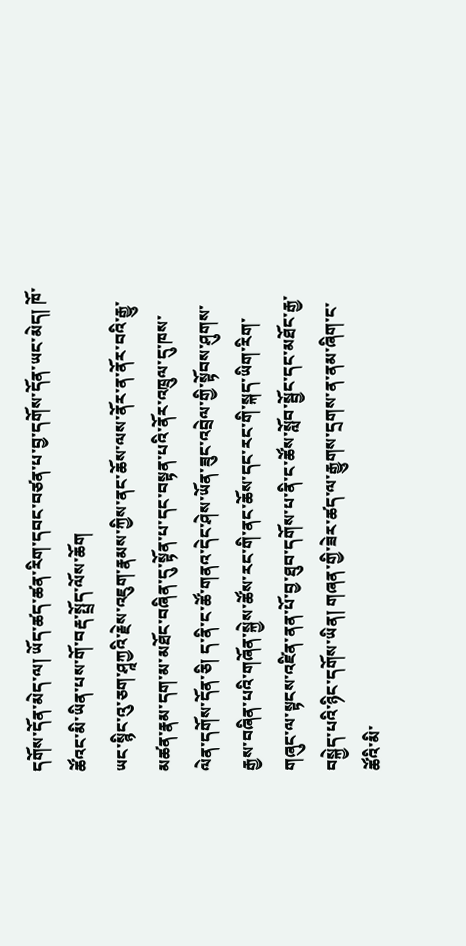དགོས་དོན་མེད་ལ། ཡོད་ཚད་ཚན་རིག་དབང་བཙན་པ་བྱ་དགོས་དོན་ཡང་མེད། ཁོ་ཚོའང་མི་ཡིན་པས་གོ་བརྡ་སྤྲོད་ལོས་ཆོག
ཡང་སྙིང་འུ་ཅག་ཤཱཀྱའི་རྗེས་འཇུག་རྣམས་ཀྱིས་ནང་ཆོས་ལས་ནོར་ན་ནོར་བའི་རྒྱུ་མཚན་རྣམ་དག་མ་མཐོང་བཞིན་དུ་སྟོན་པ་དང་བསྟན་པའི་ནོར་འཁྲུལ་དུ་ཁས་ལེན་དགོས་དོན་ཅི། ད་ནི་ང་ཚོ་གནའ་དེང་ཤེས་ཡོན་ཟུང་འབྲེལ་གྱི་སྟོབས་ཤུགས་རྒྱས་བཞིན་པའི་གཞོན་སྐྱེས་ཚོས་རང་གི་ནང་ཆོས་དང་རང་གི་སྐད་ཡིག་རིག་གཞུང་ལ་སྟངས་འཛིན་ནན་པོ་བྱ་ཐུབ་དགོས་པ་ནི་ང་ཚོས་སློབ་སྦྱོང་དང་མཐོང་རྒྱ་བསྐྱེད་པའི་ཉིང་དགོས་ཡིན། གཞན་གྱི་ཟེར་ཚད་ལ་རྒྱུགས་དྲགས་ན་ནམ་ཞིག་ང་ཚོའི་མི་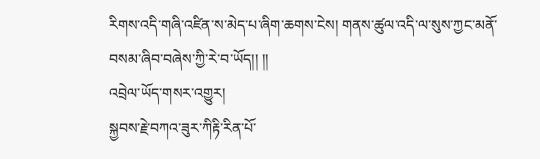རིགས་འདི་གཞི་འཛིན་ས་མེད་པ་ཞིག་ཆགས་ངེས། གནས་ཚུལ་འདི་ལ་སུས་ཀྱང་མནོ་བསམ་ཞིབ་བཞེས་ཀྱི་རེ་བ་ཡོད།། །།
འབྲེལ་ཡོད་གསར་འགྱུར།
སྐྱབས་རྗེ་བཀའ་ཟུར་ཀིརྟི་རིན་པོ་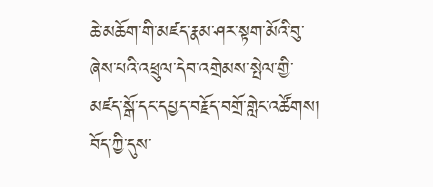ཆེ་མཆོག་གི་མཛད་རྣམ་ཤར་སྟག་མོའི་བུ་ཞེས་པའི་འཕྲུལ་དེབ་འགྲེམས་སྤེལ་གྱི་མཛད་སྒོ་དང་དཔྱད་བརྗོད་བགྲོ་གླེང་འཚོགས། བོད་ཀྱི་དུས་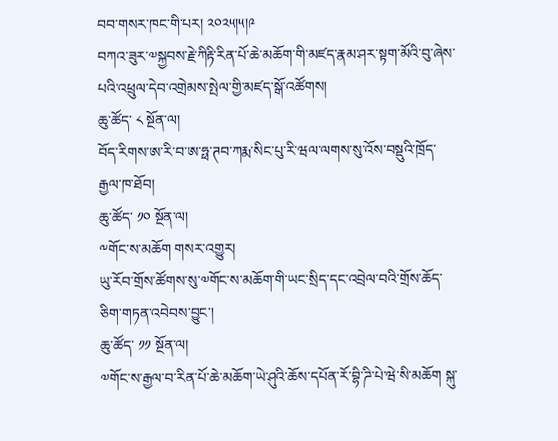བབ་གསར་ཁང་གི་པར། ༢༠༢༥།༥།༩
བཀའ་ཟུར་༧སྐྱབས་རྗེ་ཀིརྟི་རིན་པོ་ཆེ་མཆོག་གི་མཛད་རྣམ་ཤར་སྟག་མོའི་བུ་ཞེས་པའི་འཕྲུལ་དེབ་འགྲེམས་སྤེལ་གྱི་མཛད་སྒོ་འཚོགས།
ཆུ་ཚོད་ ༨ སྔོན་ལ།
བོད་རིགས་ཨ་རི་བ་ཨ་ཧྥ་ཊབ་ཀརྨ་སིང་པུ་རི་ཝལ་ལགས་སུ་འོས་བསྡུའི་ཁྲོད་རྒྱལ་ཁ་ཐོབ།
ཆུ་ཚོད་ ༡༠ སྔོན་ལ།
༸གོང་ས་མཆོག གསར་འགྱུར།
ཡུ་རོབ་གྲོས་ཚོགས་སུ་༧གོང་ས་མཆོག་གི་ཡང་སྲིད་དང་འབྲེལ་བའི་གྲོས་ཆོད་ཅིག་གཏན་འབེབས་བྱུང་།
ཆུ་ཚོད་ ༡༡ སྔོན་ལ།
༧གོང་ས་རྒྱལ་བ་རིན་པོ་ཆེ་མཆོག་ཡེ་ཤུའི་ཆོས་དཔོན་རོ་བྷི་ཌི་པེ་ཝེ་སི་མཆོག སྐུ་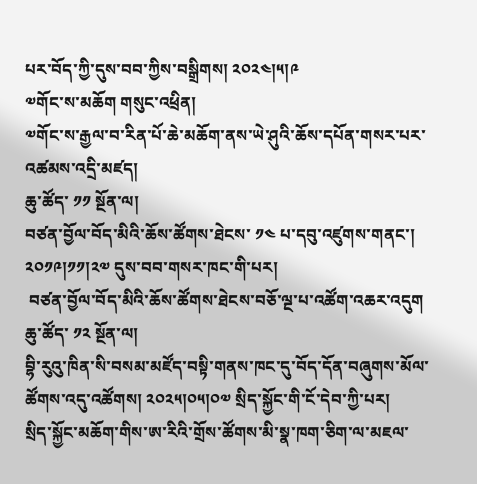པར་བོད་ཀྱི་དུས་བབ་ཀྱིས་བསྒྲིགས། ༢༠༢༤།༥།༩
༧གོང་ས་མཆོག གསུང་འཕྲིན།
༧གོང་ས་རྒྱལ་བ་རིན་པོ་ཆེ་མཆོག་ནས་ཡེ་ཤུའི་ཆོས་དཔོན་གསར་པར་འཚམས་འདྲི་མཛད།
ཆུ་ཚོད་ ༡༡ སྔོན་ལ།
བཙན་བྱོལ་བོད་མིའི་ཆོས་ཚོགས་ཐེངས་ ༡༤ པ་དབུ་འཛུགས་གནང་། ༢༠༡༩།༡༡།༢༧ དུས་བབ་གསར་ཁང་གི་པར།
 བཙན་བྱོལ་བོད་མིའི་ཆོས་ཚོགས་ཐེངས་བཅོ་ལྔ་པ་འཚོག་འཆར་འདུག
ཆུ་ཚོད་ ༡༢ སྔོན་ལ།
བྷི་རུའུ་ཁིན་སི་བསམ་མཛོད་བསྟི་གནས་ཁང་དུ་བོད་དོན་བཞུགས་མོལ་ཚོགས་འདུ་འཚོགས། ༢༠༢༥།༠༥།༠༧ སྲིད་སྐྱོང་གི་ངོ་དེབ་ཀྱི་པར།
སྲིད་སྐྱོང་མཆོག་གིས་ཨ་རིའི་གྲོས་ཚོགས་མི་སྣ་ཁག་ཅིག་ལ་མཇལ་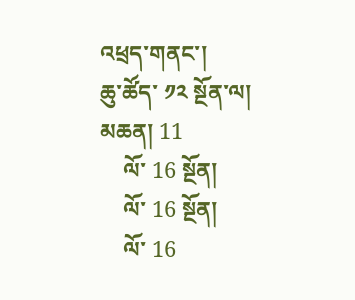འཕྲད་གནང་།
ཆུ་ཚོད་ ༡༢ སྔོན་ལ།
མཆན། 11
    ལོ་ 16 སྔོན།
    ལོ་ 16 སྔོན།
    ལོ་ 16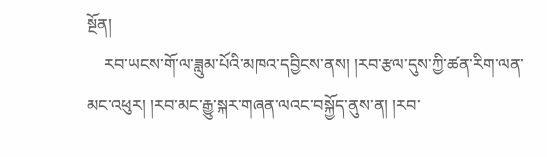སྔོན།
    རབ་ཡངས་གོ་ལ་ཟླུམ་པོའི་མཁའ་དབྱིངས་ནས། །རབ་རྩལ་དུས་ཀྱི་ཚན་རིག་ལན་མང་འཕུར། །རབ་མང་རྒྱུ་སྐར་གཞན་ལའང་བསྐྱོད་ནུས་ན། །རབ་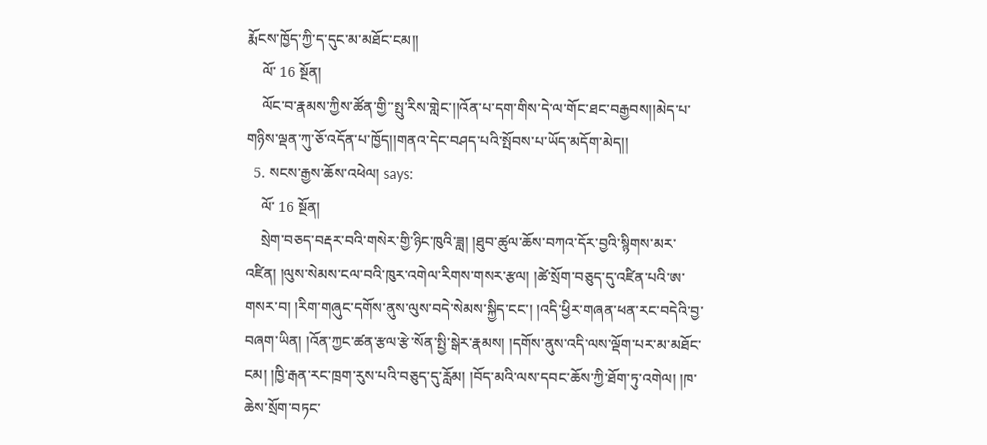རྨོངས་ཁྱོད་ཀྱི་ད་དུང་མ་མཐོང་ངམ།།
    ལོ་ 16 སྔོན།
    ལོང་བ་རྣམས་ཀྱིས་ཚོན་གྱི་་སྤུ་རིས་གླེང་།།འོན་པ་དག་གིས་དེ་ལ་གོང་ཐང་བརྒྱབས།།མེད་པ་གཉིས་ལྡན་ཀུ་ཅོ་འདོན་པ་ཁྱོད།།གནའ་དེང་བཤད་པའི་སྤོབས་པ་ཡོད་མདོག་མེད།།
  5. སངས་རྒྱས་ཆོས་འཕེལ། says:
    ལོ་ 16 སྔོན།
    སྲེག་བཅད་བརྡར་བའི་གསེར་གྱི་ཉིང་ཁུའི་ཟླ། །ཐུབ་ཚུལ་ཆོས་བཀའ་དོར་བྱའི་སྙིགས་མར་འཛིན། །ལུས་སེམས་ངལ་བའི་ཁུར་འགེལ་རིགས་གསར་རྩལ། །ཚེ་སྲོག་བཅུད་དུ་འཛིན་པའི་ཨ་གསར་བ། །རིག་གཞུང་དགོས་ནུས་ལུས་བདེ་སེམས་སྐྱིད་ངང་། །འདི་ཕྱིར་གཞན་ཕན་རང་བདེའི་བྱ་བཞག་ཡིན། །འོན་ཀྱང་ཚན་རྩལ་རྩེ་སོན་སྤྱི་སྒེར་རྣམས། །དགོས་ནུས་འདི་ལས་ལྡོག་པར་མ་མཐོང་ངམ། །ཁྱི་རྒན་རང་ཁྲག་རུས་པའི་བཅུད་དུ་རློམ། །བོད་མའི་ལས་དབང་ཆོས་ཀྱི་ཐོག་ཏུ་འགེལ། །ཁ་ཆེས་སྲོག་བཏང་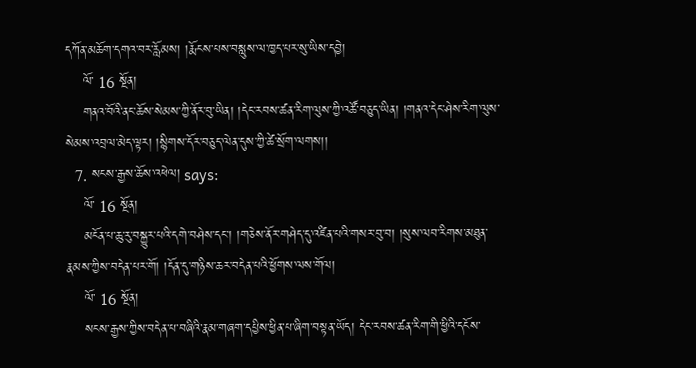དཀོན་མཆོག་དགའ་བར་རློམས། །རྨོངས་པས་བསླུས་ལ་ཁྱད་པར་སུ་ཡིས་དབྱེ།
    ལོ་ 16 སྔོན།
    གནའ་བོའི་ནང་ཆོས་སེམས་ཀྱི་ནོར་བུ་ཡིན། །དེང་རབས་ཚན་རིག་ལུས་ཀྱི་འཚོ་བཅུད་ཡིན། །གནའ་དེང་ཤེས་རིག་ལུས་སེམས་འབྲལ་མེད་ལྟར། །སྙིགས་དོར་བཅུད་ལེན་དུས་ཀྱི་ཚེ་སྲོག་ལགས།།
  7. སངས་རྒྱས་ཆོས་འཕེལ། says:
    ལོ་ 16 སྔོན།
    མངོན་པ་ཆུ་རུ་བསྐྱུར་པའི་དགེ་བཤེས་དང་། །གཅེས་ནོར་གཤེད་དུ་འཛིན་པའི་གསར་བུ་བ། །སུས་ལབ་རིགས་མཐུན་རྣམས་ཀྱིས་བདེན་པར་གོ། །དོན་དུ་གཉིས་ཆར་བདེན་པའི་ཕྱོགས་ལས་གོལ།
    ལོ་ 16 སྔོན།
    སངས་རྒྱས་ཀྱིས་བདེན་པ་བཞིའི་རྣམ་གཞག་དཔྱིས་ཕྱིན་པ་ཞིག་བསྟན་ཡོད། དེང་རབས་ཚན་རིག་གི་ཕྱིའི་དངོས་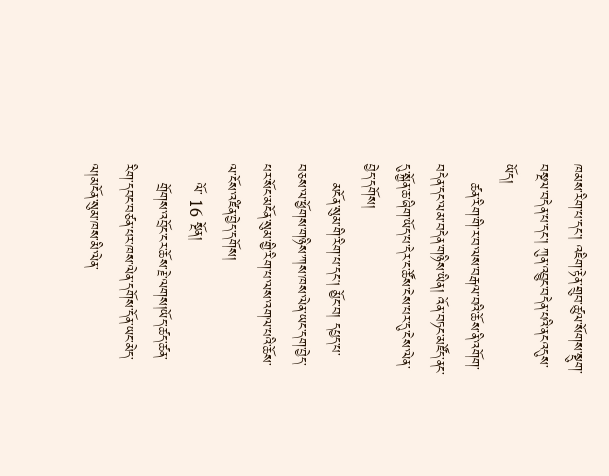ཁམས་རིག་པ་དང་། འཇིག་རྟེན་གྲུབ་ཚུལ་སོགས་སྡུག་བསྔལ་བདེན་པ་དང་། ཀུན་འབྱུང་བདེན་པའི་ནངའདུས་ཡོད།
    ཚན་རིག་གི་ར་བ་ལས་བརྒལ་བའི་ཆོས་ནི་འགོག་བདེན་དང་ལམ་བདེན་གཉིས་ཡིན། འོན་བཏང་མཛོད་ནང་དུ་སྐྱོན་ཆ་ཞིག་ཡོད་པ་དེར་ང་ཚོས་ངེས་པར་དུ་ངེས་ལེན་བྱེད་དགོས།
    མངོན་སུམ་གི་རིག་པ་དང། མྱོང་བ། དཔྱད་པ་བཅས་ལ་ཕྱོགས་གཉིས་ཀས་ཁས་ལེན་ཡང་དག་བྱེད་པར་སོང་མངོན་སུམ་གྱི་རིག་པ་ལས་འགལ་པའི་ཆོས་ལ་ངོས་འཛིན་བྱེད་དགོས།
    ལོ་ 16 སྔོན།
    གྲོགས་འབྲོང་ངར་ཆོས་རྗེ་ལགས།ཡོད་ཚད་ཚན་རིག་དབང་བཙན་པར་ཁས་ལེན་དགོས་དོན་ཡང་མེད་ལ།མངོན་སུམ་ཁས་མི་ལེན་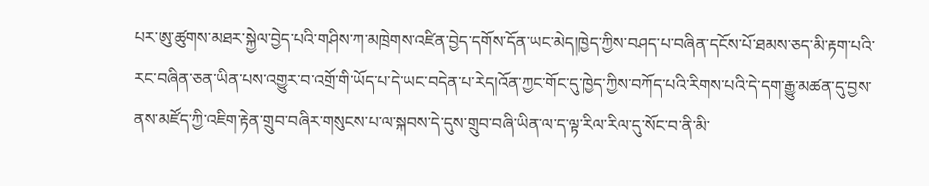པར་ཨུ་ཚུགས་མཐར་སྐྱེལ་བྱེད་པའི་གཤིས་ཀ་མཁྲེགས་འཛིན་བྱེད་དགོས་དོན་ཡང་མེད།ཁྱེད་ཀྱིས་བཤད་པ་བཞིན་དངོས་པོ་ཐམས་ཅད་མི་རྟག་པའི་རང་བཞིན་ཅན་ཡིན་པས་འགྱུར་བ་འགྲོ་གི་ཡོད་པ་དེ་ཡང་བདེན་པ་རེད།འོན་ཀྱང་གོང་དུ་ཁྱེད་ཀྱིས་བཀོད་པའི་རིགས་པའི་དེ་དག་རྒྱུ་མཚན་དུ་བྱས་ནས་མཛོད་ཀྱི་འཇིག་རྟེན་གྲུབ་བཞིར་གསུངས་པ་ལ་སྐབས་དེ་དུས་གྲུབ་བཞི་ཡིན་ལ་ད་ལྟ་རིལ་རིལ་དུ་སོང་བ་ནི་མི་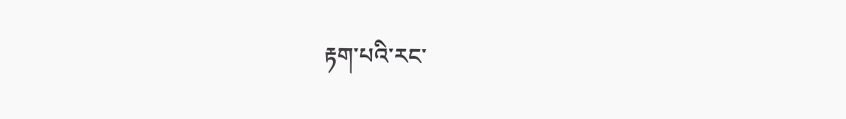རྟག་པའི་རང་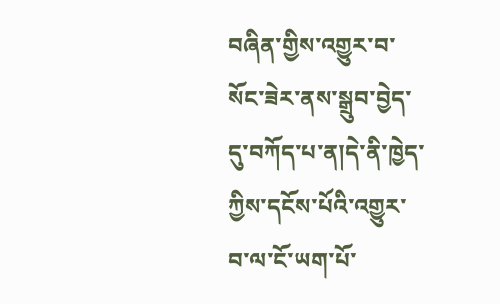བཞིན་གྱིས་འགྱུར་བ་སོང་ཟེར་ནས་སྒྲུབ་བྱེད་དུ་བཀོད་པ་ན།དེ་ནི་ཁྱེད་ཀྱིས་དངོས་པོའི་འགྱུར་བ་ལ་ངོ་ཡག་པོ་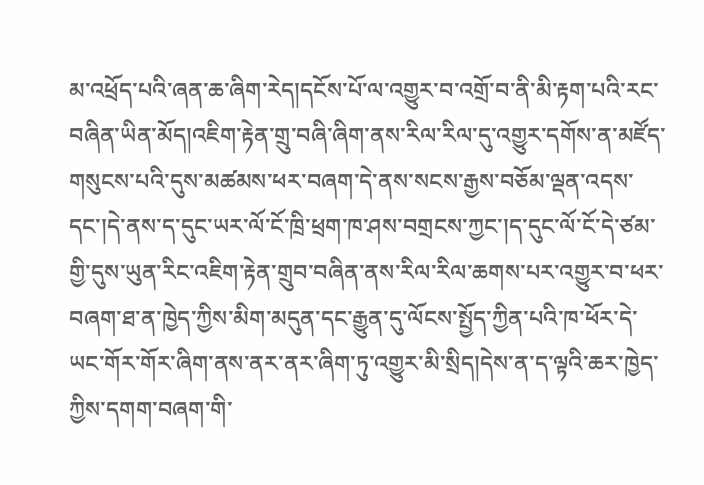མ་འཕྲོད་པའི་ཞན་ཆ་ཞིག་རེད།དངོས་པོ་ལ་འགྱུར་བ་འགྲོ་བ་ནི་མི་རྟག་པའི་རང་བཞིན་ཡིན་མོད།འཇིག་རྟེན་གྲུ་བཞི་ཞིག་ནས་རིལ་རིལ་དུ་འགྱུར་དགོས་ན་མཛོད་གསུངས་པའི་དུས་མཚམས་ཕར་བཞག་དེ་ནས་སངས་རྒྱས་བཅོམ་ལྡན་འདས་དང་།དེ་ནས་ད་དུང་ཡར་ལོ་ངོ་ཁྲི་ཕྲག་ཁ་ཤས་བགྲངས་ཀྱང་།ད་དུང་ལོ་ངོ་དེ་ཙམ་གྱི་དུས་ཡུན་རིང་འཇིག་རྟེན་གྲུབ་བཞིན་ནས་རིལ་རིལ་ཆགས་པར་འགྱུར་བ་ཕར་བཞག་ཐ་ན་ཁྱེད་ཀྱིས་མིག་མདུན་དང་རྒྱུན་དུ་ལོངས་སྤྱོད་ཀྱིན་པའི་ཁ་ཕོར་དེ་ཡང་གོར་གོར་ཞིག་ནས་ནར་ནར་ཞིག་ཏུ་འགྱུར་མི་སྲིད།དེས་ན་ད་ལྟའི་ཆར་ཁྱེད་ཀྱིས་དགག་བཞག་གི་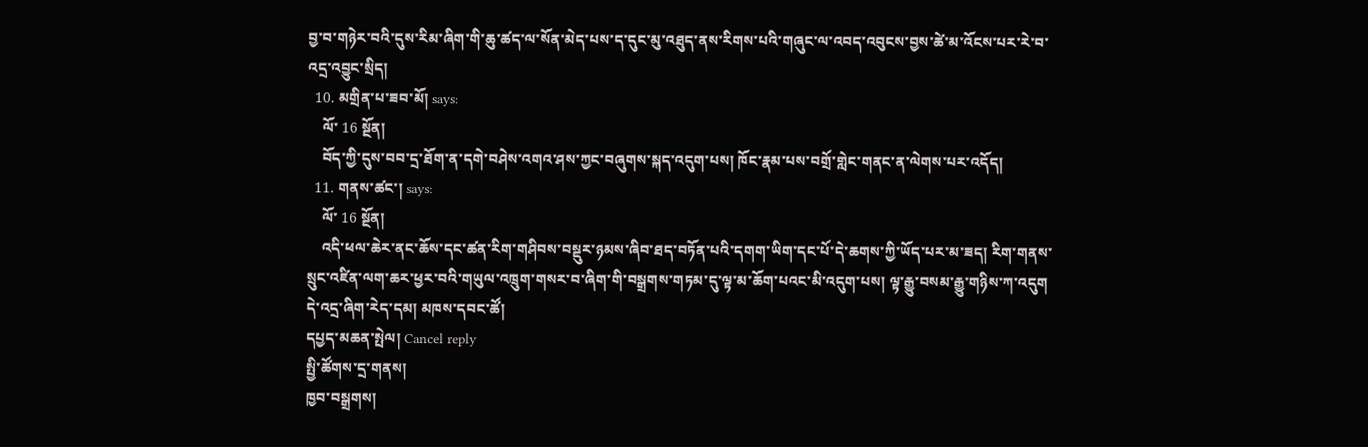བྱ་བ་གཉེར་བའི་དུས་རིམ་ཞིག་གི་ཆུ་ཚད་ལ་སོན་མེད་པས་ད་དུང་མུ་འཐུད་ནས་རིགས་པའི་གཞུང་ལ་འབད་འབུངས་བྱས་ཚེ་མ་འོངས་པར་རེ་བ་འདྲ་འབྱུང་སྲིད།
  10. མགྲིན་པ་ཟབ་མོ། says:
    ལོ་ 16 སྔོན།
    བོད་ཀྱི་དུས་བབ་དྲ་ཐོག་ན་དགེ་བཤེས་འགའ་ཤས་ཀྱང་བཞུགས་སྐད་འདུག་པས། ཁོང་རྣམ་པས་བགྲོ་གླེང་གནང་ན་ལེགས་པར་འདོད།
  11. གནས་ཚང་། says:
    ལོ་ 16 སྔོན།
    འདི་ཕལ་ཆེར་ནང་ཆོས་དང་ཚན་རིག་གཤིབས་བསྡུར་ཉམས་ཞིབ་ཐད་བཏོན་པའི་དགག་ཡིག་དང་པོ་དེ་ཆགས་ཀྱི་ཡོད་པར་མ་ཟད། རིག་གནས་སྲུང་འཛིན་ལག་ཆར་ཕྱར་བའི་གཡུལ་འཁྲུག་གསར་བ་ཞིག་གི་བསྒྲགས་གཏམ་དུ་ལྟ་མ་ཆོག་པའང་མི་འདུག་པས། ལྟ་རྒྱུ་བསམ་རྒྱུ་གཉིས་ཀ་འདུག དེ་འདྲ་ཞིག་རེད་དམ། མཁས་དབང་ཚོ།
དཔྱད་མཆན་སྤེལ། Cancel reply
སྤྱི་ཚོགས་དྲ་གནས།
ཁྱབ་བསྒྲགས།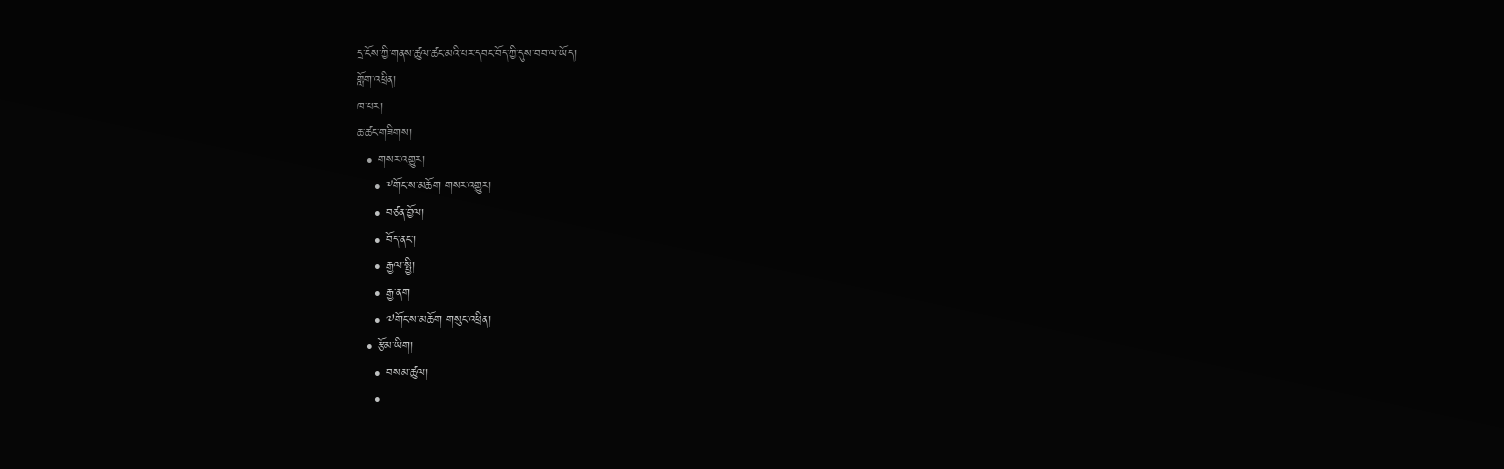དྲ་ངོས་ཀྱི་གནས་ཚུལ་ཚང་མའི་པར་དབང་བོད་ཀྱི་དུས་བབ་ལ་ཡོད།
གློག་འཕྲིན།
ཁ་པར།
ཆ་ཚང་གཟིགས།
  • གསར་འགྱུར།
    • ༸གོང་ས་མཆོག གསར་འགྱུར།
    • བཙན་བྱོལ།
    • བོད་ནང་།
    • རྒྱལ་སྤྱི།
    • རྒྱ་ནག
    • ༧གོང་ས་མཆོག གསུང་འཕྲིན།
  • རྩོམ་ཡིག།
    • བསམ་ཚུལ།
    •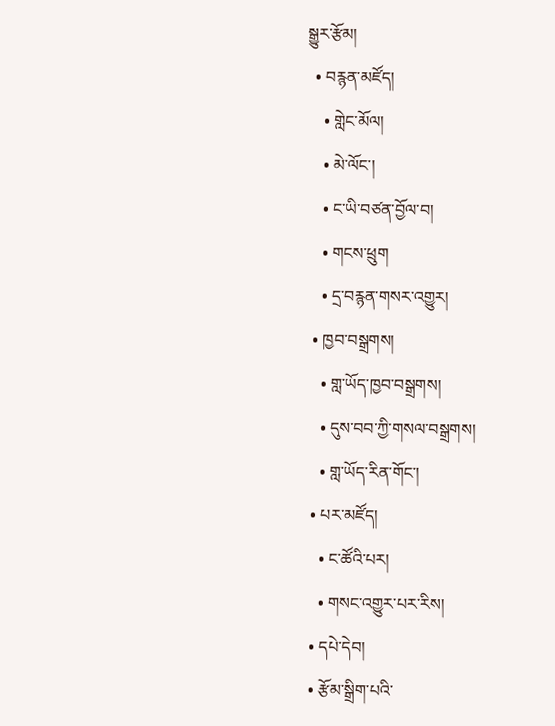སྒྱུར་རྩོམ།
  • བརྙན་མཛོད།
    • གླེང་མོལ།
    • མེ་ལོང་།
    • ང་ཡི་བཙན་བྱོལ་བ།
    • གངས་ཕྲུག
    • དྲ་བརྙན་གསར་འགྱུར།
  • ཁྱབ་བསྒྲགས།
    • གླ་ཡོད་ཁྱབ་བསྒྲགས།
    • དུས་བབ་ཀྱི་གསལ་བསྒྲགས།
    • གླ་ཡོད་རིན་གོང་།
  • པར་མཛོད།
    • ང་ཚོའི་པར།
    • གསང་འགྱུར་པར་རིས།
  • དཔེ་དེབ།
  • རྩོམ་སྒྲིག་པའི་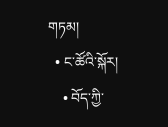གཏམ།
  • ང་ཚོའི་སྐོར།
    • བོད་ཀྱི་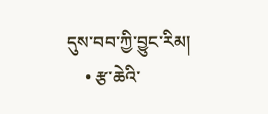དུས་བབ་ཀྱི་བྱུང་རིམ།
    • རྩ་ཆེའི་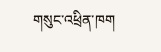གསུང་འཕྲིན་ཁག